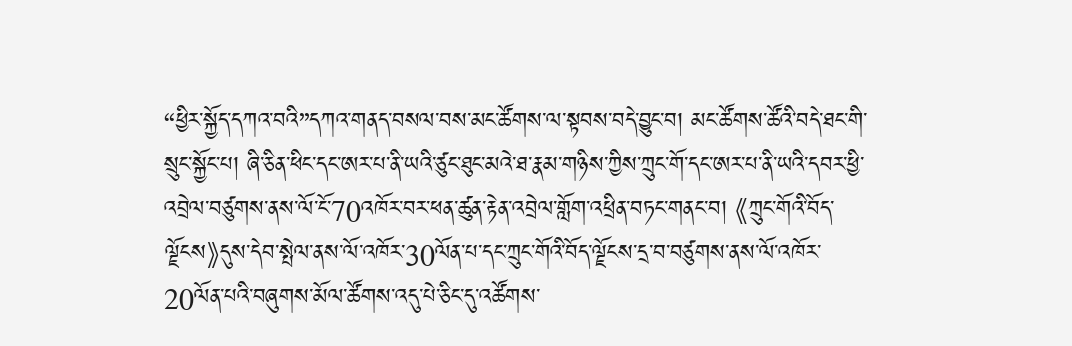“ཕྱིར་སྐྱོད་དཀའ་བའི”དཀའ་གནད་བསལ་བས་མང་ཚོགས་ལ་སྟབས་བདེ་བྱུང་བ། མང་ཚོགས་ཚོའི་བདེ་ཐང་གི་སྲུང་སྐྱོང་པ། ཞི་ཅིན་ཕིང་དང་ཨར་པ་ནི་ཡའི་ཙུང་ཐུང་མའེ་ཐ་རྣམ་གཉིས་ཀྱིས་ཀྲུང་གོ་དང་ཨར་པ་ནི་ཡའི་དབར་ཕྱི་འབྲེལ་བཙུགས་ནས་ལོ་ངོ་70འཁོར་བར་ཕན་ཚུན་རྟེན་འབྲེལ་གློག་འཕྲིན་བཏང་གནང་བ། 《ཀྲུང་གོའི་བོད་ལྗོངས》དུས་དེབ་སྤེལ་ནས་ལོ་འཁོར་30ལོན་པ་དང་ཀྲུང་གོའི་བོད་ལྗོངས་དྲ་བ་བཙུགས་ནས་ལོ་འཁོར་20ལོན་པའི་བཞུགས་མོལ་ཚོགས་འདུ་པེ་ཅིང་དུ་འཚོགས་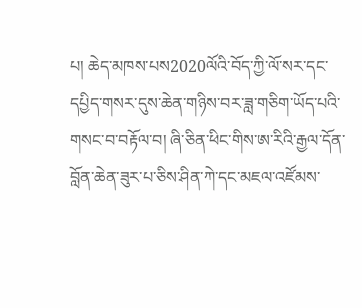པ། ཆེད་མཁས་པས2020ལོའི་བོད་ཀྱི་ལོ་སར་དང་དཔྱིད་གསར་དུས་ཆེན་གཉིས་བར་ཟླ་གཅིག་ཡོད་པའི་གསང་བ་བརྟོལ་བ། ཞི་ཅིན་ཕིང་གིས་ཨ་རིའི་རྒྱལ་དོན་བློན་ཆེན་ཟུར་པ་ཅིས་ཤིན་ཀེ་དང་མཇལ་འཛོམས་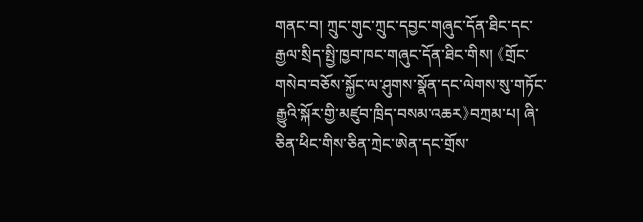གནང་བ། ཀྲུང་གུང་ཀྲུང་དབྱང་གཞུང་དོན་ཐིང་དང་རྒྱལ་སྲིད་སྤྱི་ཁྱབ་ཁང་གཞུང་དོན་ཐིང་གིས། 《གྲོང་གསེབ་བཅོས་སྐྱོང་ལ་ཤུགས་སྣོན་དང་ལེགས་སུ་གཏོང་རྒྱུའི་སྐོར་གྱི་མཛུབ་ཁྲིད་བསམ་འཆར》བཀྲམ་པ། ཞི་ཅིན་ཕིང་གིས་ཅིན་ཀྲེང་ཨེན་དང་གྲོས་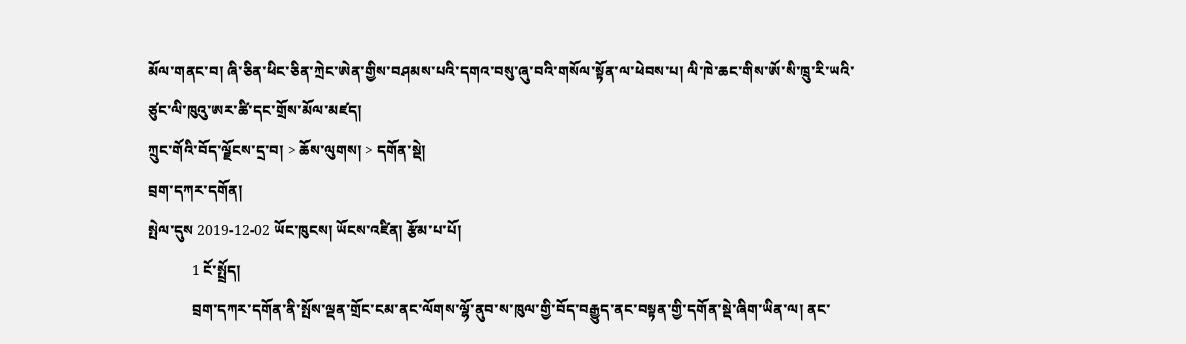མོལ་གནང་བ། ཞི་ཅིན་ཕིང་ཅིན་ཀྲེང་ཨེན་གྱིས་བཤམས་པའི་དགའ་བསུ་ཞུ་བའི་གསོལ་སྟོན་ལ་ཕེབས་པ། ལི་ཁེ་ཆང་གིས་ཨོ་སི་ཁྲུ་རི་ཡའི་ཙུང་ལི་ཁུའུ་ཨར་ཚི་དང་གྲོས་མོལ་མཛད།
ཀྲུང་གོའི་བོད་ལྗོངས་དྲ་བ། > ཆོས་ལུགས། > དགོན་སྡེ།
བྲག་དཀར་དགོན།
སྤེལ་དུས 2019-12-02 ཡོང་ཁུངས། ཡོངས་འཛིན། རྩོམ་པ་པོ།
            1 ངོ་སྤྲོད།
            བྲག་དཀར་དགོན་ནི་སྤོས་ལྡན་གྲོང་ངམ་ནང་ལོགས་ལྷོ་ནུབ་ས་ཁུལ་གྱི་བོད་བརྒྱུད་ནང་བསྟན་གྱི་དགོན་སྡེ་ཞིག་ཡིན་ལ། ནང་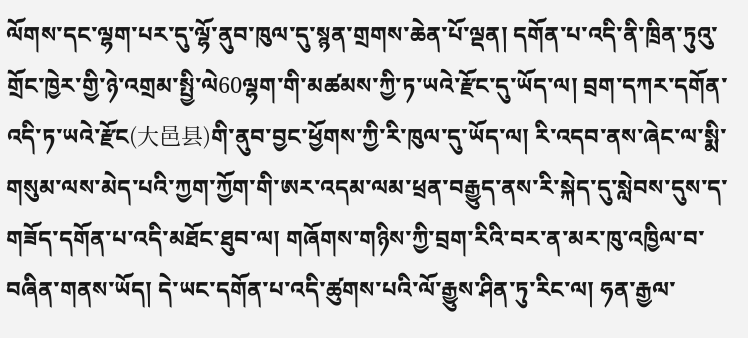ལོགས་དང་ལྷག་པར་དུ་ལྷོ་ནུབ་ཁུལ་དུ་སྙན་གྲགས་ཆེན་པོ་ལྡན། དགོན་པ་འདི་ནི་ཁྲིན་ཏུའུ་གྲོང་ཁྱེར་གྱི་ཉེ་འགྲམ་སྤྱི་ལེ60ལྷག་གི་མཚམས་ཀྱི་ཏ་ཡའེ་རྫོང་དུ་ཡོད་ལ། བྲག་དཀར་དགོན་འདི་ཏ་ཡའེ་རྫོང(大邑县)གི་ནུབ་བྱང་ཕྱོགས་ཀྱི་རི་ཁུལ་དུ་ཡོད་ལ། རི་འདབ་ནས་ཞེང་ལ་སྨི་གསུམ་ལས་མེད་པའི་ཀྱག་ཀྱོག་གི་ཨར་འདམ་ལམ་ཕྲན་བརྒྱུད་ནས་རི་སྐེད་དུ་སླེབས་དུས་ད་གཟོད་དགོན་པ་འདི་མཐོང་ཐུབ་ལ། གཞོགས་གཉིས་ཀྱི་བྲག་རིའི་བར་ན་མར་ཁུ་འཁྱིལ་བ་བཞིན་གནས་ཡོད། དེ་ཡང་དགོན་པ་འདི་ཚུགས་པའི་ལོ་རྒྱུས་ཤིན་ཏུ་རིང་ལ། ཧན་རྒྱལ་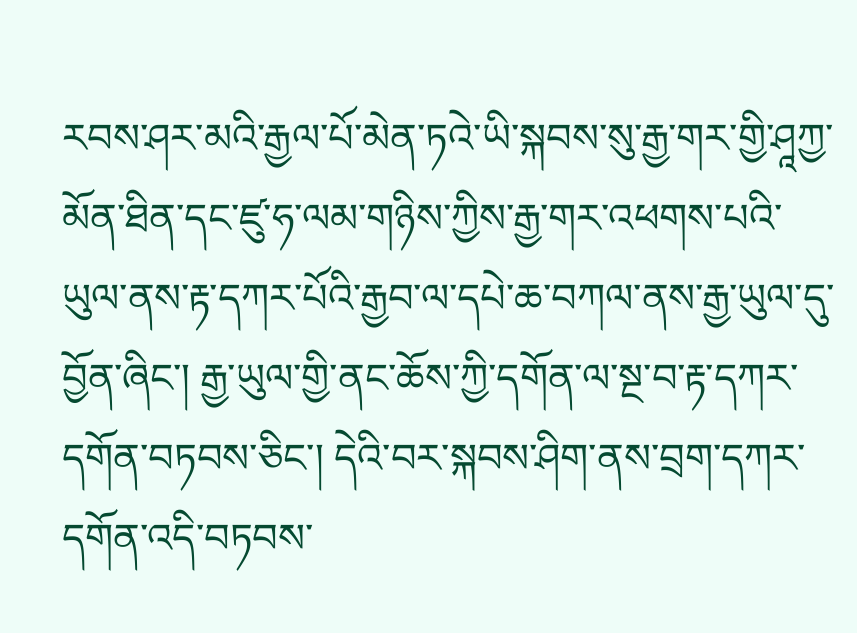རབས་ཤར་མའི་རྒྱལ་པོ་མེན་ཏའེ་ཡི་སྐབས་སུ་རྒྱ་གར་གྱི་ཤཱཀྱ་མོན་ཐིན་དང་ཛུ་ཧ་ལམ་གཉིས་ཀྱིས་རྒྱ་གར་འཕགས་པའི་ཡུལ་ནས་རྟ་དཀར་པོའི་རྒྱབ་ལ་དཔེ་ཆ་བཀལ་ནས་རྒྱ་ཡུལ་དུ་བྱོན་ཞིང་། རྒྱ་ཡུལ་གྱི་ནང་ཆོས་ཀྱི་དགོན་ལ་སྔ་བ་རྟ་དཀར་དགོན་བཏབས་ཅིང་། དེའི་བར་སྐབས་ཤིག་ནས་བྲག་དཀར་དགོན་འདི་བཏབས་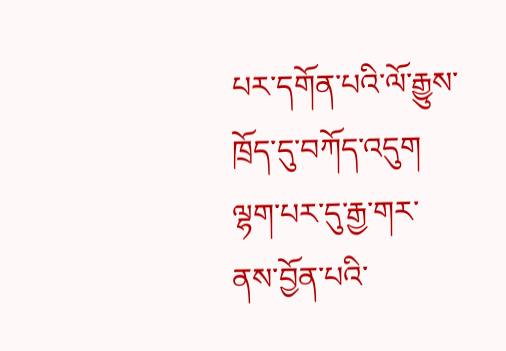པར་དགོན་པའི་ལོ་རྒྱུས་ཁྲོད་དུ་བཀོད་འདུག ལྷག་པར་དུ་རྒྱ་གར་ནས་བྱོན་པའི་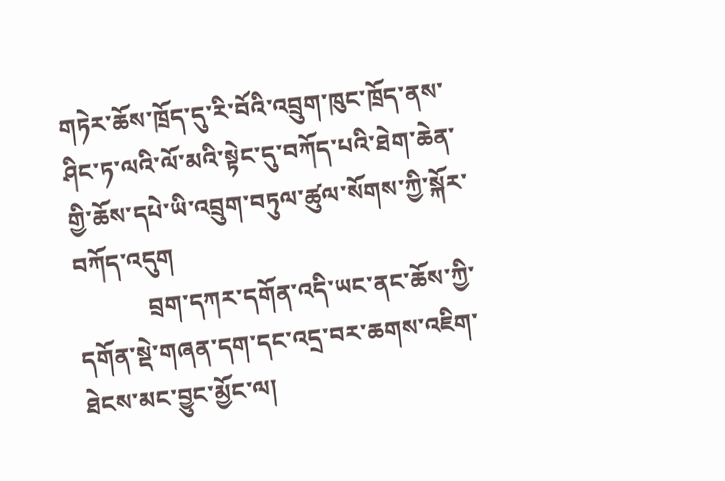གཏེར་ཆོས་ཁྲོད་དུ་རི་བོའི་འབྲུག་ཁུང་ཁྲོད་ནས་ཤིང་ཏ་ལའི་ལོ་མའི་སྟེང་དུ་བཀོད་པའི་ཐེག་ཆེན་གྱི་ཆོས་དཔེ་ཡི་འབྲུག་བཏུལ་ཚུལ་སོགས་ཀྱི་སྐོར་བཀོད་འདུག
            བྲག་དཀར་དགོན་འདི་ཡང་ནང་ཆོས་ཀྱི་དགོན་སྡེ་གཞན་དག་དང་འདྲ་བར་ཆགས་འཇིག་ཐེངས་མང་བྱུང་མྱོང་ལ།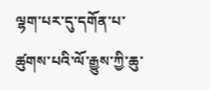ལྷག་པར་དུ་དགོན་པ་ཚུགས་པའི་ལོ་རྒྱུས་ཀྱི་ཆུ་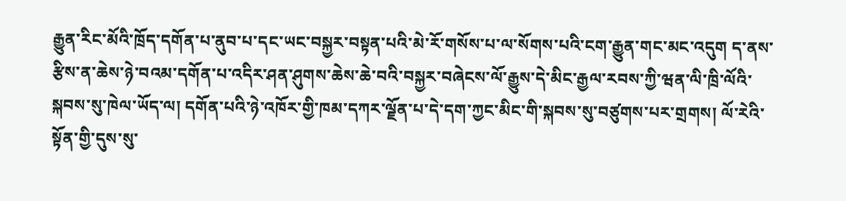རྒྱུན་རིང་མོའི་ཁྲོད་དགོན་པ་ནུབ་པ་དང་ཡང་བསྐྱར་བསྟན་པའི་མེ་རོ་གསོས་པ་ལ་སོགས་པའི་ངག་རྒྱུན་གང་མང་འདུག ད་ནས་རྩིས་ན་ཆེས་ཉེ་བའམ་དགོན་པ་འདིར་ཤན་ཤུགས་ཆེས་ཆེ་བའི་བསྐྱར་བཞེངས་ལོ་རྒྱུས་དེ་མིང་རྒྱལ་རབས་ཀྱི་ཝན་ལི་ཁྲི་ལོའི་སྐབས་སུ་ཁེལ་ཡོད་ལ། དགོན་པའི་ཉེ་འཁོར་གྱི་ཁམ་དཀར་ལྗོན་པ་དེ་དག་ཀྱང་མིང་གི་སྐབས་སུ་བཙུགས་པར་གྲགས། ལོ་རེའི་སྟོན་གྱི་དུས་སུ་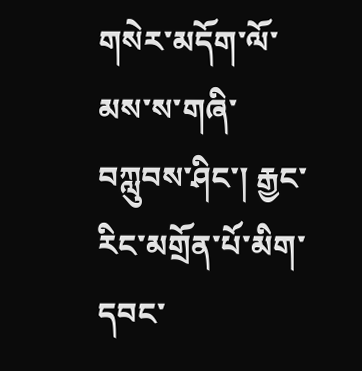གསེར་མདོག་ལོ་མས་ས་གཞི་བཀླུབས་ཤིང་། རྒྱང་རིང་མགྲོན་པོ་མིག་དབང་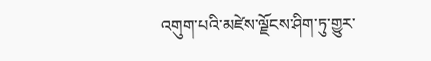འགུག་པའི་མཛེས་ལྗོངས་ཤིག་ཏུ་གྱུར་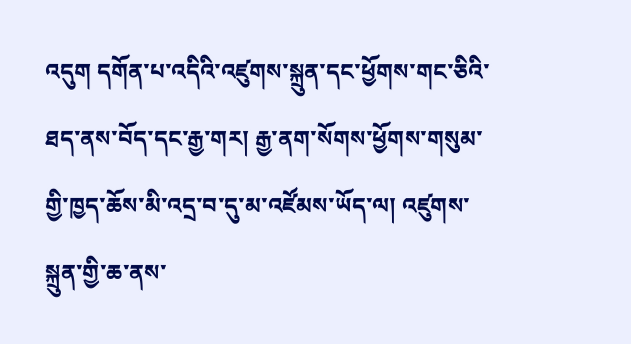འདུག དགོན་པ་འདིའི་འཛུགས་སྐྲུན་དང་ཕྱོགས་གང་ཅིའི་ཐད་ནས་བོད་དང་རྒྱ་གར། རྒྱ་ནག་སོགས་ཕྱོགས་གསུམ་གྱི་ཁྱད་ཆོས་མི་འདྲ་བ་དུ་མ་འཛོམས་ཡོད་ལ། འཛུགས་སྐྲུན་གྱི་ཆ་ནས་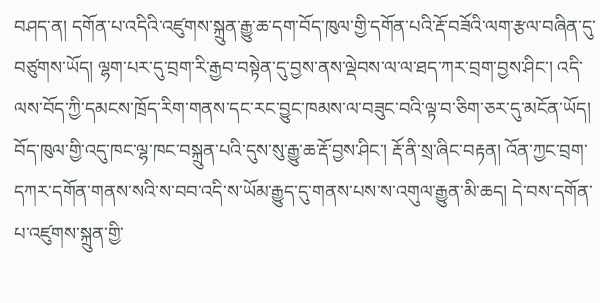བཤད་ན། དགོན་པ་འདིའི་འཛུགས་སྐྲུན་རྒྱུ་ཆ་དག་བོད་ཁུལ་གྱི་དགོན་པའི་རྡོ་བཟོའི་ལག་རྩལ་བཞིན་དུ་བཙུགས་ཡོད། ལྷག་པར་དུ་བྲག་རི་རྒྱབ་བསྟེན་དུ་བྱས་ནས་ལྡེབས་ལ་ལ་ཐད་ཀར་བྲག་བྱས་ཤིང་། འདི་ལས་བོད་ཀྱི་དམངས་ཁྲོད་རིག་གནས་དང་རང་བྱུང་ཁམས་ལ་བཟུང་བའི་ལྟ་བ་ཅིག་ཅར་དུ་མངོན་ཡོད། བོད་ཁུལ་གྱི་འདུ་ཁང་ལྷ་ཁང་བསྐྲུན་པའི་དུས་སུ་རྒྱུ་ཆ་རྡོ་བྱས་ཤིང་། རྡོ་ནི་སྲ་ཞིང་བརྟན། འོན་ཀྱང་བྲག་དཀར་དགོན་གནས་སའི་ས་བབ་འདི་ས་ཡོམ་རྒྱུད་དུ་གནས་པས་ས་འགུལ་རྒྱུན་མི་ཆད། དེ་བས་དགོན་པ་འཛུགས་སྐྲུན་གྱི་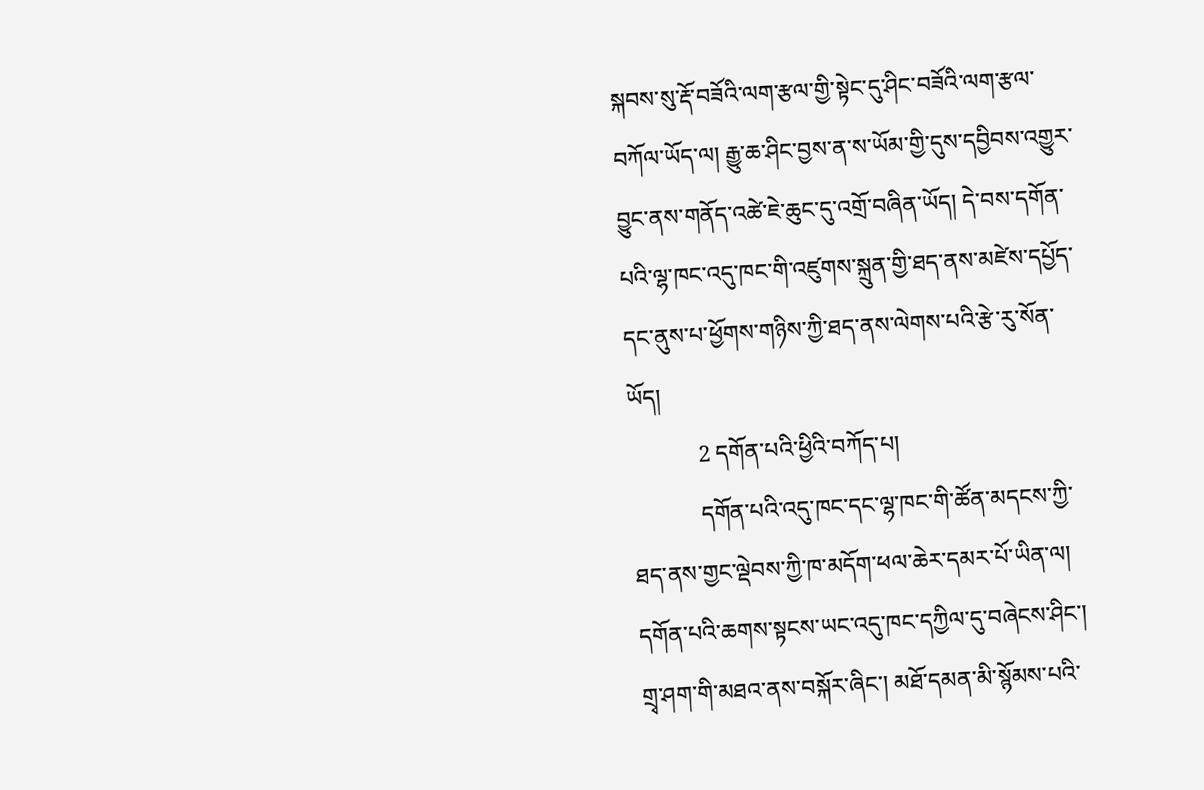སྐབས་སུ་རྡོ་བཟོའི་ལག་རྩལ་གྱི་སྟེང་དུ་ཤིང་བཟོའི་ལག་རྩལ་བཀོལ་ཡོད་ལ། རྒྱུ་ཆ་ཤིང་བྱས་ན་ས་ཡོམ་གྱི་དུས་དབྱིབས་འགྱུར་བྱུང་ནས་གནོད་འཚེ་ཇེ་ཆུང་དུ་འགྲོ་བཞིན་ཡོད། དེ་བས་དགོན་པའི་ལྷ་ཁང་འདུ་ཁང་གི་འཛུགས་སྐྲུན་གྱི་ཐད་ནས་མཛེས་དཔྱོད་དང་ནུས་པ་ཕྱོགས་གཉིས་ཀྱི་ཐད་ནས་ལེགས་པའི་རྩེ་རུ་སོན་ཡོད།
            2 དགོན་པའི་ཕྱིའི་བཀོད་པ།
            དགོན་པའི་འདུ་ཁང་དང་ལྷ་ཁང་གི་ཚོན་མདངས་ཀྱི་ཐད་ནས་གྱང་ལྡེབས་ཀྱི་ཁ་མདོག་ཕལ་ཆེར་དམར་པོ་ཡིན་ལ། དགོན་པའི་ཆགས་སྟངས་ཡང་འདུ་ཁང་དཀྱིལ་དུ་བཞེངས་ཤིང་། གྲྭ་ཤག་གི་མཐའ་ནས་བསྐོར་ཞིང་། མཐོ་དམན་མི་སྙོམས་པའི་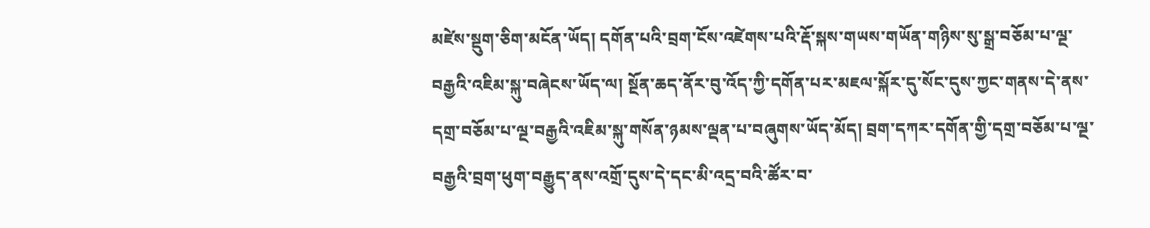མཛེས་སྡུག་ཅིག་མངོན་ཡོད། དགོན་པའི་བྲག་ངོས་འཛེགས་པའི་རྡོ་སྐས་གཡས་གཡོན་གཉིས་སུ་སྒྲ་བཅོམ་པ་ལྔ་བརྒྱའི་འཇིམ་སྐུ་བཞེངས་ཡོད་ལ། སྔོན་ཆད་ནོར་བུ་འོད་ཀྱི་དགོན་པར་མཇལ་སྐོར་དུ་སོང་དུས་ཀྱང་གནས་དེ་ནས་དགྲ་བཅོམ་པ་ལྔ་བརྒྱའི་འཇིམ་སྐུ་གསོན་ཉམས་ལྡན་པ་བཞུགས་ཡོད་མོད། བྲག་དཀར་དགོན་གྱི་དགྲ་བཅོམ་པ་ལྔ་བརྒྱའི་བྲག་ཕུག་བརྒྱུད་ནས་འགྲོ་དུས་དེ་དང་མི་འདྲ་བའི་ཚོར་བ་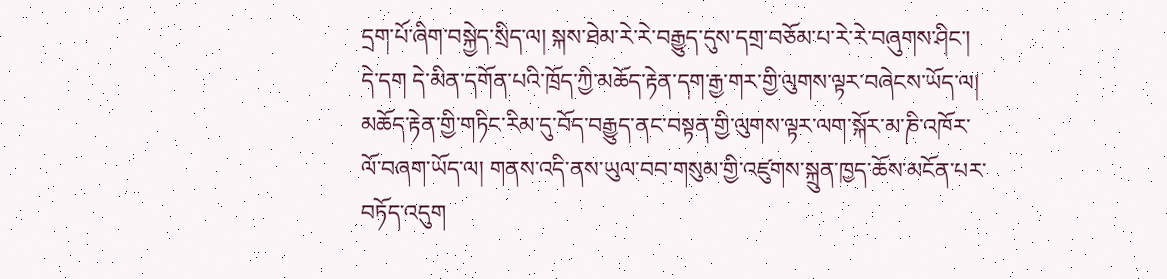དྲག་པོ་ཞིག་བསྐྱེད་སྲིད་ལ། སྐས་ཐེམ་རེ་རེ་བརྒྱུད་དུས་དགྲ་བཅོམ་པ་རེ་རེ་བཞུགས་ཤིང་། དེ་དག དེ་མིན་དགོན་པའི་ཁྲོད་ཀྱི་མཆོད་རྟེན་དག་རྒྱ་གར་གྱི་ལུགས་ལྟར་བཞེངས་ཡོད་ལ། མཆོད་རྟེན་གྱི་གཏིང་རིམ་དུ་བོད་བརྒྱུད་ནང་བསྟན་གྱི་ལུགས་ལྟར་ལག་སྐོར་མ་ཎི་འཁོར་ལོ་བཞག་ཡོད་ལ། གནས་འདི་ནས་ཡུལ་བབ་གསུམ་གྱི་འཛུགས་སྐྲུན་ཁྱད་ཆོས་མངོན་པར་བཏོད་འདུག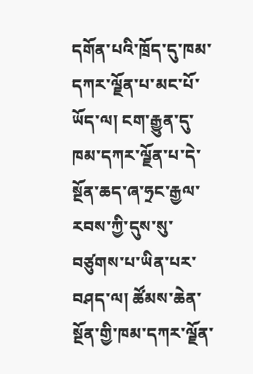དགོན་པའི་ཁྲོད་དུ་ཁམ་དཀར་ལྗོན་པ་མང་པོ་ཡོད་ལ། ངག་རྒྱུན་དུ་ཁམ་དཀར་ལྗོན་པ་དེ་སྔོན་ཆད་ཞ་ཧྲང་རྒྱལ་རབས་ཀྱི་དུས་སུ་བཙུགས་པ་ཡིན་པར་བཤད་ལ། ཚོམས་ཆེན་སྔོན་གྱི་ཁམ་དཀར་ལྗོན་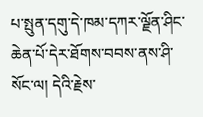པ་སྤུན་དགུ་དེ་ཁམ་དཀར་ལྗོན་ཤིང་ཆེན་པོ་དེར་ཐོགས་བབས་ནས་ཤི་སོང་ལ། དེའི་རྗེས་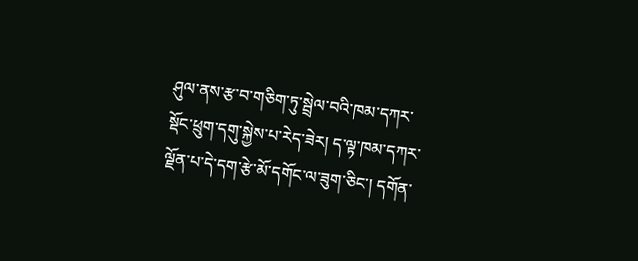ཤུལ་ནས་རྩ་བ་གཅིག་ཏུ་སྦྲེལ་བའི་ཁམ་དཀར་སྡོང་ཕྲུག་དགུ་སྐྱེས་པ་རེད་ཟེར། ད་ལྟ་ཁམ་དཀར་ལྗོན་པ་དེ་དག་རྩེ་མོ་དགོང་ལ་ཟུག་ཅིང་། དགོན་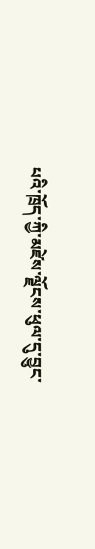པའི་ཁྲོད་ཀྱི་མཛེས་ལྗོངས་ཕུལ་དུ་བྱུང་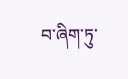བ་ཞིག་ཏུ་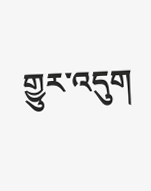གྱུར་འདུག